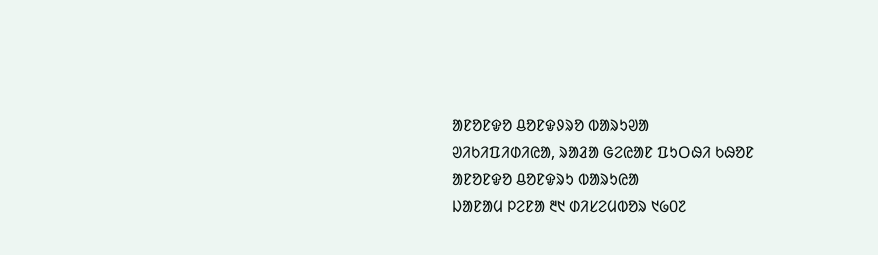ᱟᱱᱚᱱᱫᱚ ᱪᱚᱱᱫᱽᱨᱚ ᱵᱟᱨᱩᱣᱟ
ᱣᱤᱠᱤᱯᱤᱰᱤᱭᱟ, ᱨᱟᱲᱟ ᱜᱮᱭᱟᱱ ᱯᱩᱛᱷᱤ ᱠᱷᱚᱱ
ᱟᱱᱚᱱᱫᱚ ᱪᱚᱱᱫᱨᱩ ᱵᱟᱨᱩᱭᱟ
ᱡᱟᱱᱟᱢ ᱞᱮᱱᱟ ᱓᱑ ᱰᱤᱥᱮᱢᱵᱚᱨ ᱑᱙᱐᱗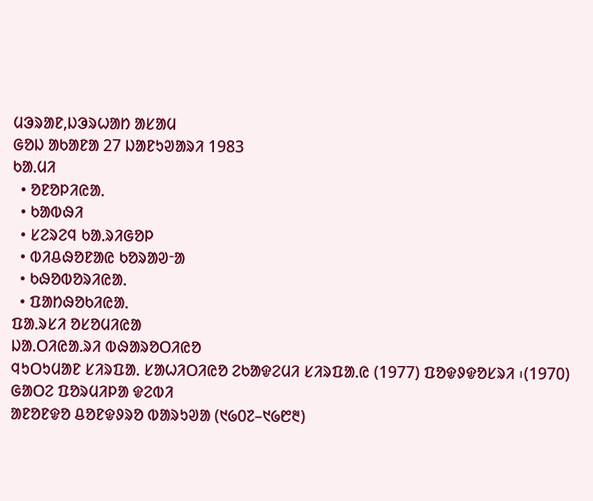ᱢᱳᱨᱟᱱ,ᱡᱳᱨᱦᱟᱴ ᱟᱥᱟᱢ
ᱜᱚᱡ ᱟᱠᱟᱱᱟ 27 ᱡᱟᱱᱩᱣᱟᱨᱤ 1983
ᱠᱟᱹᱢᱤ
  • ᱚᱱᱚᱞᱤᱭᱟᱹ
  • ᱠᱟᱵᱷᱤ
  • ᱥᱮᱨᱮᱧ ᱠᱟᱹᱨᱤᱜᱚᱞ
  • ᱵᱤᱪᱷᱚᱱᱟᱭ ᱠᱚᱨᱟᱣᱼᱟ
  • ᱠᱷᱚᱵᱚᱨᱤᱭᱟᱹ
  • ᱯᱟᱴᱷᱚᱠᱤᱭᱟᱹ
ᱯᱟᱹᱨᱥᱤ ᱚᱥᱚᱢᱤᱭᱟ
ᱡᱟᱹᱛᱤᱭᱟᱹᱨᱤ ᱵᱷᱟᱨᱚᱛᱤᱭᱚ
ᱧᱩᱛᱩᱢᱟᱱ ᱥᱤᱨᱯᱟᱹ ᱥᱟᱦᱤᱛᱤᱭᱚ ᱮᱠᱟᱫᱮᱢᱤ ᱥᱤᱨᱯᱟᱹᱭ (1977) ᱯᱚᱫᱽᱫᱚᱥᱨᱤ ᱾(1970)
ᱜᱟᱛᱮ ᱯᱚᱨᱢᱤᱞᱟ ᱫᱮᱵᱤ
ᱟᱱᱚᱱᱫᱚ ᱪᱚᱱᱫᱽᱨᱚ ᱵᱟᱨᱩᱣᱟ (᱑᱙᱐᱗–᱑᱙᱘᱓)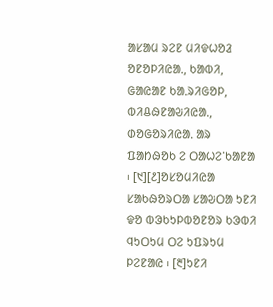ᱟᱥᱟᱢ ᱨᱮᱱ ᱢᱤᱫᱦᱚᱲ ᱚᱱᱚᱞᱤᱭᱟᱹ, ᱠᱟᱵᱤ, ᱜᱟᱭᱟᱱ ᱠᱟᱹᱨᱤᱜᱚᱞ, ᱵᱤᱪᱷᱱᱟᱶᱤᱭᱟᱹ, ᱰᱚᱜᱚᱨᱤᱭᱟᱹ ᱟᱨ ᱯᱟᱴᱷᱚᱠ ᱮ ᱛᱟᱦᱮᱸᱠᱟᱱᱟ ᱾ [᱑][᱒]ᱚᱥᱚᱢᱤᱭᱟ ᱥᱟᱠᱷᱚᱨᱛᱟ ᱥᱟᱶᱛᱟ ᱩᱱᱤ ᱫᱚ ᱵᱳᱠᱩᱞᱵᱚᱱᱚᱨ ᱠᱳᱵᱤ ᱧᱩᱛᱩᱢ ᱛᱮ ᱩᱯᱨᱩᱢ ᱞᱮᱱᱟᱭ ᱾ [᱓]ᱩᱱᱤ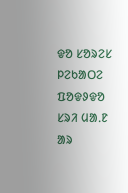ᱫᱚ ᱥᱚᱨᱮᱥ ᱞᱮᱠᱟᱛᱮ ᱯᱚᱫᱽᱫᱚ ᱥᱨᱤ ᱢᱟᱹᱱ ᱟᱨ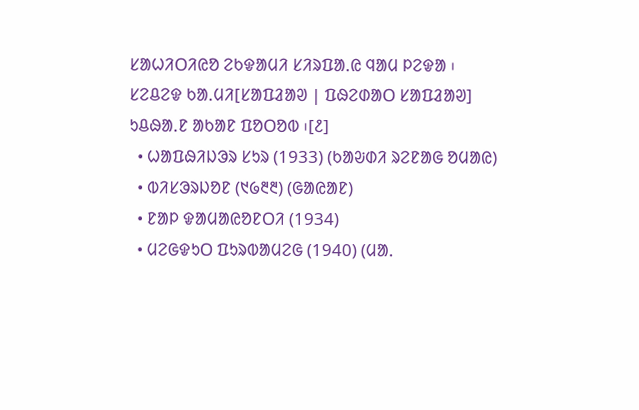ᱥᱟᱦᱤᱛᱤᱭᱚ ᱮᱠᱫᱟᱢᱤ ᱥᱤᱨᱯᱟᱹᱭ ᱧᱟᱢ ᱞᱮᱫᱟ ᱾
ᱥᱮᱪᱮᱫ ᱠᱟᱹᱢᱤ[ᱥᱟᱯᱲᱟᱣ | ᱯᱷᱮᱰᱟᱛ ᱥᱟᱯᱲᱟᱣ]
ᱩᱪᱷᱟᱹᱱ ᱟᱠᱟᱱ ᱯᱚᱛᱚᱵ ᱾[᱒]
  • ᱦᱟᱯᱷᱤᱡᱳᱨ ᱥᱩᱨ (1933) (ᱠᱟᱶᱰᱤ ᱨᱮᱱᱟᱜ ᱚᱢᱟᱭ)
  • ᱵᱤᱥᱳᱨᱡᱚᱱ (᱑᱙᱓᱓) (ᱜᱟᱭᱟᱱ)
  • ᱱᱟᱞ ᱫᱟᱢᱟᱭᱚᱱᱛᱤ (1934)
  • ᱢᱮᱜᱫᱩᱛ ᱯᱩᱨᱵᱟᱢᱮᱜ (1940) (ᱢᱟᱹ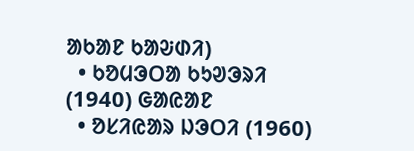ᱟᱠᱟᱱ ᱠᱟᱶᱰᱤ)
  • ᱠᱚᱢᱳᱛᱟ ᱠᱩᱣᱳᱨᱤ (1940) ᱜᱟᱭᱟᱱ
  • ᱚᱥᱤᱭᱟᱨ ᱡᱳᱛᱤ (1960)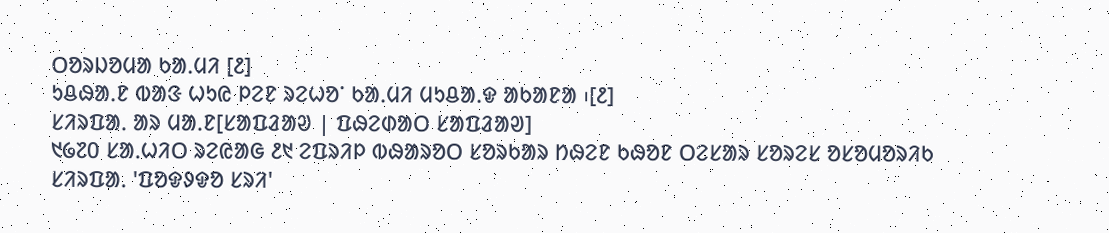ᱛᱚᱨᱡᱚᱢᱟ ᱠᱟᱹᱢᱤ [᱒]
ᱩᱪᱷᱟᱹᱱ ᱵᱟᱝ ᱦᱩᱭ ᱞᱮᱱ ᱨᱮᱦᱚᱸ ᱠᱟᱹᱢᱤ ᱢᱩᱪᱟᱹᱫ ᱟᱠᱟᱱᱟ ᱾[᱒]
ᱥᱤᱨᱯᱟᱹ ᱟᱨ ᱢᱟᱹᱱ[ᱥᱟᱯᱲᱟᱣ | ᱯᱷᱮᱰᱟᱛ ᱥᱟᱯᱲᱟᱣ]
᱑᱙᱗᱐ ᱥᱟᱹᱦᱤᱛ ᱨᱮᱭᱟᱜ ᱒᱑ ᱮᱯᱨᱤᱞ ᱵᱷᱟᱨᱚᱛ ᱥᱚᱨᱠᱟᱨ ᱴᱷᱮᱱ ᱠᱷᱚᱱ ᱛᱮᱥᱟᱨ ᱥᱚᱨᱮᱥ ᱚᱥᱚᱢᱚᱨᱤᱠ ᱥᱤᱨᱯᱟᱹ 'ᱯᱚᱫᱽᱫᱚ ᱥᱨᱤ'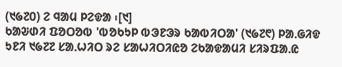(᱑᱙᱗᱐) ᱮ ᱧᱟᱢ ᱞᱮᱫᱟ ᱾[᱑]
ᱠᱟᱶᱰᱤ ᱯᱚᱛᱚᱵ 'ᱵᱚᱠᱩᱞ ᱵᱳᱱᱳᱨ ᱠᱟᱵᱤᱛᱟ' (᱑᱙᱗᱖) ᱞᱟᱹᱜᱤᱫ ᱩᱱᱤ ᱑᱙᱗᱗ ᱥᱟᱹᱦᱤᱛ ᱨᱮ ᱥᱟᱦᱤᱛᱤᱭᱚ ᱮᱠᱟᱫᱟᱢᱤ ᱥᱤᱨᱯᱟᱹᱭ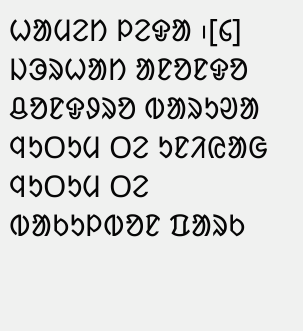ᱦᱟᱢᱮᱴ ᱞᱮᱫᱟ ᱾[᱔]
ᱡᱳᱨᱦᱟᱴ ᱟᱱᱚᱱᱫᱚ ᱪᱚᱱᱫᱽᱨᱚ ᱵᱟᱨᱩᱣᱟ ᱧᱩᱛᱩᱢ ᱛᱮ ᱩᱱᱤᱭᱟᱜ ᱧᱩᱛᱩᱢ ᱛᱮ ᱵᱟᱠᱩᱞᱵᱚᱱ ᱯᱟᱨᱠ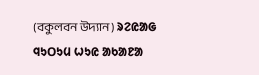(বকুলবন উদ্যান) ᱨᱮᱭᱟᱜ ᱧᱩᱛᱩᱢ ᱦᱩᱭ ᱟᱠᱟᱱᱟ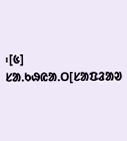᱾[᱕]
ᱥᱟᱹᱠᱷᱭᱟᱹᱛ[ᱥᱟᱯᱲᱟᱣ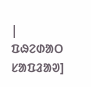| ᱯᱷᱮᱰᱟᱛ ᱥᱟᱯᱲᱟᱣ]